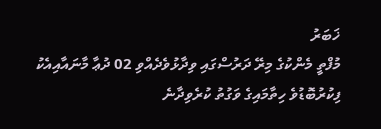ޚަބަރު
މުފްތީ މެންކުގެ މިރޭ ދަރުސްގައި ވިދާޅުވެދެއްވި 02 ދުޢާ މާނައާއިއެކު
ފިކުރުބޮޑުވެ ހިތާމައިގެ ވަގުތު ކުރެވިދާނެ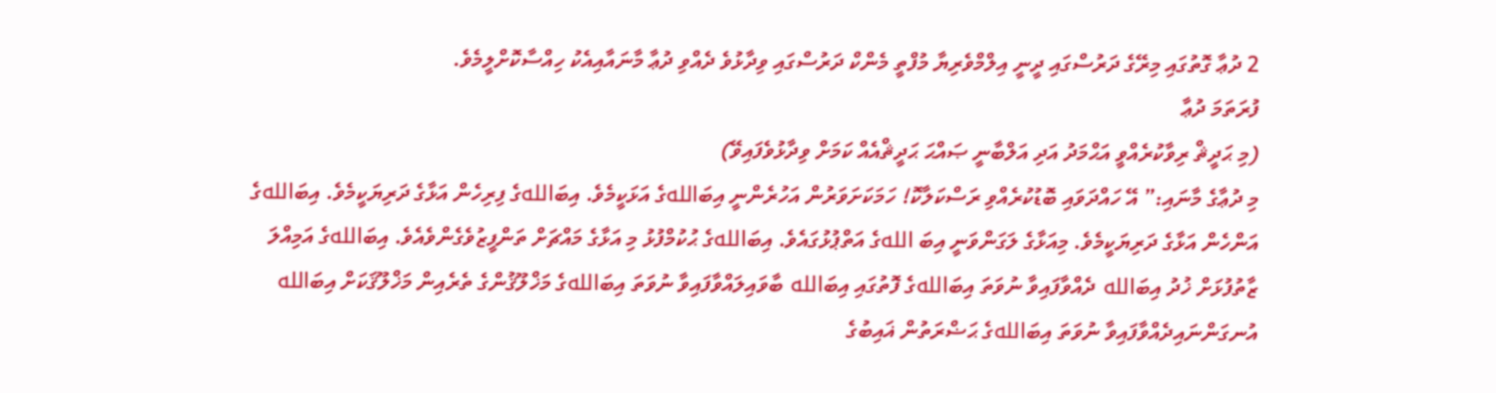2 ދުޢާ ގޮތުގައި މިރޭގެ ދަރުސްގައި ދީނީ އިލްމްވެރިޔާ މުފްތީ މެންކް ދަރުސްގައި ވިދާޅުވެ ދެއްވި ދުޢާ މާނައާއިއެކު ހިއްސާކޮށްލީމެވެ.
ފުރަތަމަ ދުޢާ
(މި ޙަދީޘް ރިވާކުރެއްވީ އަޙްމަދު އަދި އަލްބާނީ ޞައްޙަ ޙަދީޘްއެއް ކަމަށް ވިދާޅުވެފައިވޭ)
މި ދުޢާގެ މާނައި:” އޭ ހައްދަވައި ބޮޑުކުރެއްވި ރަސްކަލާކޮ! ހަމަކަށަވަރުން އަހުރެންނީ އިބަاللهގެ އަޅަކީމެވެ. އިބަاللهގެ ފިރިހެން އަޅާގެ ދަރިޔަކީމެވެ. އިބަاللهގެ އަންހެން އަޅާގެ ދަރިޔަކީމެވެ. މިއަޅާގެ ލަގަންވަނީ އިބަ اللهގެ އަތްޕުޅުގައެވެ. އިބަاللهގެ ޙުކުމްފުޅު މި އަޅާގެ މައްޗަށް ތަންފީޒުވެގެންވެއެވެ. އިބަاللهގެ އަމިއްލަ ޒާތުފުޅަށް ޚުދު އިބަالله ދެއްވާފައިވާ ނުވަތަ އިބަاللهގެ ފޮތުގައި އިބަالله ބާވައިލައްވާފައިވާ ނުވަތަ އިބަاللهގެ މަޚްލޫޤުންގެ ތެރެއިން މަޚްލޫޤަކަށް އިބަالله އުނގަންނައިދެއްވާފައިވާ ނުވަތަ އިބަاللهގެ ޙަޟްރަތުން ޣައިބުގެ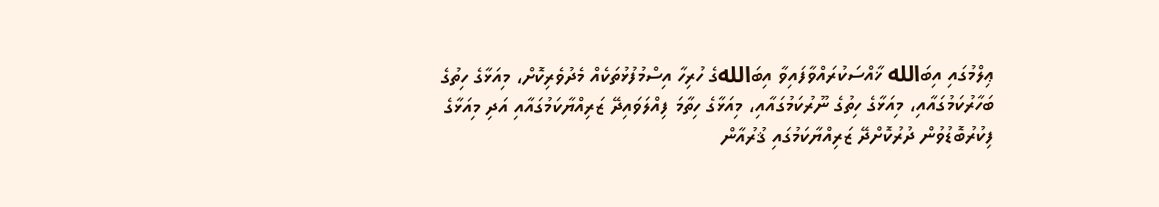ޢިލްމުގައި އިބަالله ޚާއްސަކުރައްވާފައިވާ އިބަاللهގެ ހުރިހާ އިސްމުފުޅުތަކެއް މެދުވެރިކޮށް، މިއަޅާގެ ހިތުގެ ބަހާރުކަމުގައާއި، މިއަޅާގެ ހިތުގެ ނޫރުކަމުގައާއި، މިއަޅާގެ ހިތާމަ ފިއްލަވައިދޭ ޒަރިއްޔާކަމުގައާއި އަދި މިއަޅާގެ ފިކުރުބޮޑުވުން ދުރުކޮށްދޭ ޒަރިއްޔާކަމުގައި ޤުރުއާން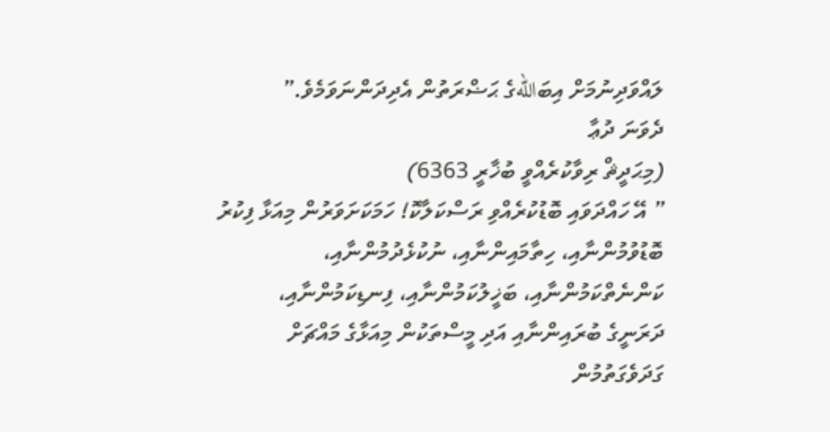ލައްވަދިނުމަށް އިބަاللهގެ ޙަޟްރަތުން އެދިދަންނަވަމެވެ.”
ދެވަނަ ދުޢާ
(މިޙަދީޘް ރިވާކުރެއްވީ ބުޚާރީ 6363)
” އޭ ހައްދަވައި ބޮޑުކުރެއްވި ރަސްކަލާކޮ! ހަމަކަށަވަރުން މިއަޅާ ފިކުރު ބޮޑުވުމުންނާއި، ހިތާމައިންނާއި، ނުކުޅެދުމުންނާއި، ކަންނެތްކަމުންނާއި، ބަޚީލުކަމުންނާއި، ފިނޑިކަމުންނާއި، ދަރަނީގެ ބުރައިންނާއި އަދި މީސްތަކުން މިއަޅާގެ މައްޗަށް ގަދަވެގަތުމުން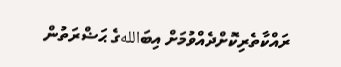ރައްކާތެރިކޮށްދެއްވުމަށް އިބަاللهގެ ޙަޟްރަތުން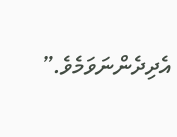އެދިދެންނަވަމެވެ.”